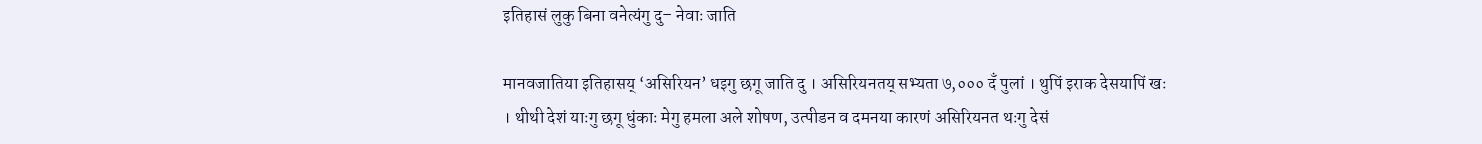इतिहासं लुकु बिना वनेत्यंगु दु– नेवाः जाति

मानवजातिया इतिहासय् ‘असिरियन’ धइगु छगू जाति दु । असिरियनतय् सभ्यता ७,००० दँ पुलां । थुपिं इराक देसयापिं खः । थीथी देशं याःगु छगू धुंकाः मेगु हमला अले शोषण, उत्पीडन व दमनया कारणं असिरियनत थःगु देसं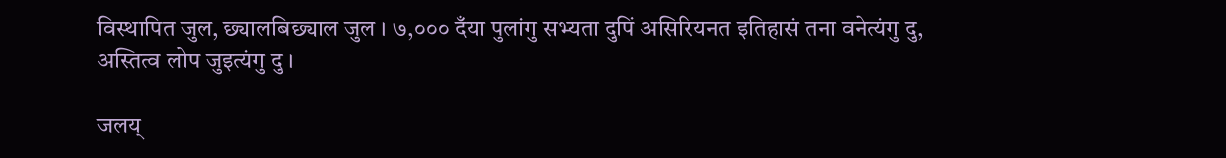विस्थापित जुल, छ्यालबिछ्याल जुल । ७,००० दँया पुलांगु सभ्यता दुपिं असिरियनत इतिहासं तना वनेत्यंगु दु, अस्तित्व लोप जुइत्यंगु दु ।

जलय्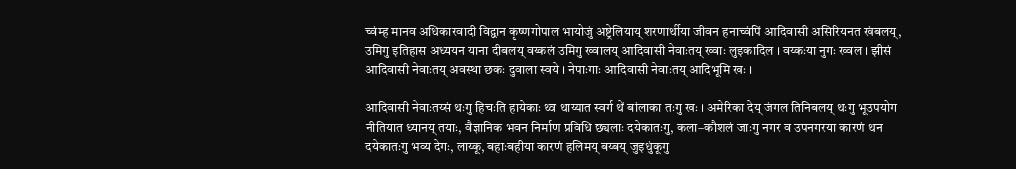च्वंम्ह मानव अधिकारवादी विद्वान कृष्णगोपाल भायोजुं अष्ट्रेलियाय् शरणार्थीया जीवन हनाच्वंपिं आदिवासी असिरियनत खंबलय्, उमिगु इतिहास अध्ययन याना दीबलय् वय्कलं उमिगु ख्वालय् आदिवासी नेवाःतय् ख्वाः लुइकादिल । वय्कःया नुगः ख्वल । झीसं आदिवासी नेवाःतय् अवस्था छकः दुवाला स्वये । नेपाःगाः आदिवासी नेवाःतय् आदिभूमि खः ।

आदिवासी नेवाःतय्सं थःगु हिचःति हायेकाः थ्व थाय्यात स्वर्ग थें बांलाका तःगु खः । अमेरिका देय् जंगल तिनिबलय् थःगु भूउपयोग नीतियात ध्यानय् तयाः, वैज्ञानिक भवन निर्माण प्रविधि छ्यलाः दयेकातःगु, कला–कौशलं जाःगु नगर व उपनगरया कारणं थन दयेकातःगु भव्य देगः, लाय्कू, बहाःबहीया कारणं हलिमय् बय्बय् जुइधुंकूगु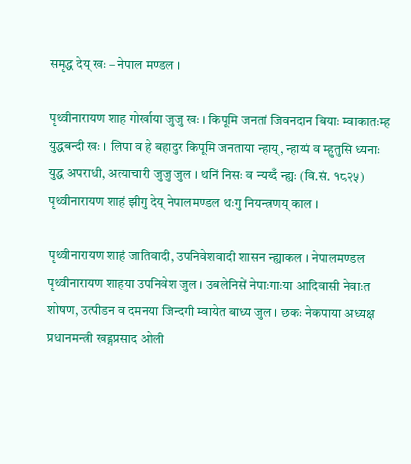समृद्ध देय् खः – नेपाल मण्डल ।

पृथ्वीनारायण शाह गोर्खाया जुजु खः । किपूमि जनतां जिवनदान बियाः म्वाकातःम्ह युद्धबन्दी खः । लिपा व हे बहादुर किपूमि जनताया न्हाय्, न्हाय्पं व म्हुतुसि ध्यनाः युद्ध अपराधी, अत्याचारी जुजु जुल । थनिं निसः व न्यय्दँ न्ह्यः (वि.सं. १८२५) पृथ्वीनारायण शाहं झीगु देय् नेपालमण्डल थःगु नियन्त्रणय् काल ।

पृथ्वीनारायण शाहं जातिवादी, उपनिवेशवादी शासन न्ह्याकल । नेपालमण्डल पृथ्वीनारायण शाहया उपनिवेश जुल । उबलेनिसें नेपाःगाःया आदिवासी नेवाःत शोषण, उत्पीडन व दमनया जिन्दगी म्वायेत बाध्य जुल । छकः नेकपाया अध्यक्ष प्रधानमन्त्री खड्गप्रसाद ओली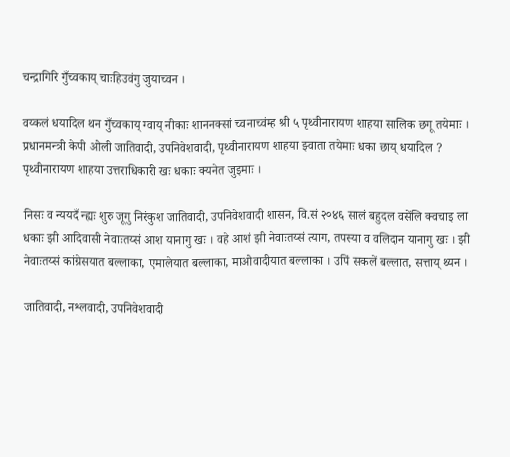चन्द्रागिरि गुँच्वकाय् चाःहिउवंगु जुयाच्वन ।

वय्कलं धयादिल थन गुँच्वकाय् ग्वाय् नीकाः शाननक्सां च्वनाच्वंम्ह श्री ५ पृथ्वीनारायण शाहया सालिक छगू तयेमाः । प्रधानमन्त्री केपी ओली जातिवादी, उपनिवेशवादी, पृथ्वीनारायण शाहया झ्वाता तयेमाः धका छाय् धयादिल ? पृथ्वीनारायण शाहया उत्तराधिकारी खः धकाः क्यनेत जुइमाः ।

निसः व न्ययदँ न्ह्यः शुरु जूगु निरंकुश जातिवादी, उपनिवेशवादी शासन, वि.सं २०४६ सालं बहुदल वसेंलि क्वचाइ ला धकाः झी आदिवासी नेवाःतय्सं आश यानागु खः । वहे आशं झी नेवाःतय्सं त्याग, तपस्या व वलिदान यानागु खः । झी नेवाःतय्सं कांग्रेसयात बल्लाका, एमालेयात बल्लाका, माओवादीयात बल्लाका । उपिं सकलें बल्लात, सत्ताय् थ्यन ।

जातिवादी, नश्लवादी, उपनिवेशवादी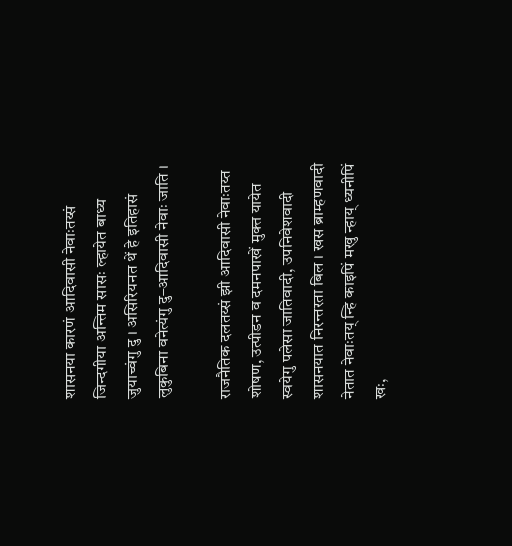शासनया कारणं आदिवासी नेवाःतय्सं जिन्दगीया अन्तिम सासः ल्हायेत बाध्य जुयाच्वंगु दु । असिरियनत थें हे इतिहासं लुकुबिना वनेत्यंगु दु–आदिवासी नेवाः जाति ।

राजनैतिक दलतय्सं झी आदिवासी नेवाःतय्त शोषण, उत्पीडन व दमनपाखें मुक्त यायेत स्वयेगु पलेसा जातिवादी, उपनिवेशवादी शासनयात निरन्तरता बिल । खस ब्राम्हणवादी नेतात नेवाःतय् न्हि काइपिं मखु न्हाय् ध्यनीपिं खः,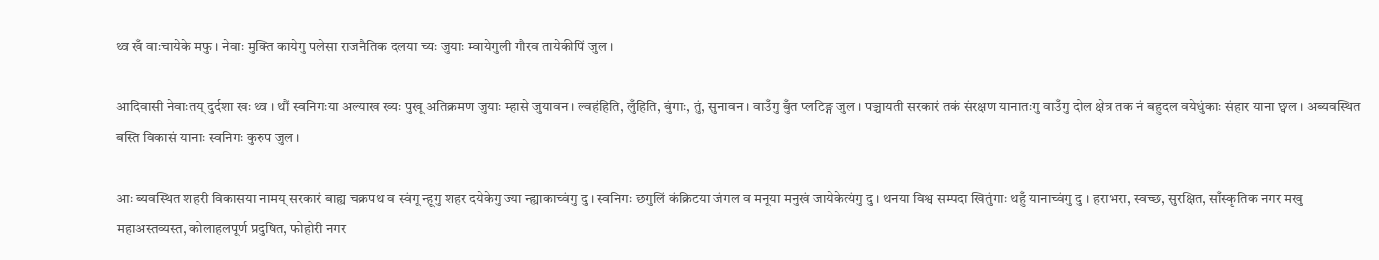थ्व खँ वाःचायेके मफु । नेवाः मुक्ति कायेगु पलेसा राजनैतिक दलया च्यः जुयाः म्वायेगुली गौरव तायेकीपिं जुल ।

आदिवासी नेवाःतय् दुर्दशा खः थ्व । थौं स्वनिगःया अल्याख ख्यः पुखू अतिक्रमण जुयाः म्हासे जुयावन । ल्वहंहिति, लुँहिति, बुंगाः, तुं, सुनावन । वाउँगु बुँत प्लटिङ्ग जुल । पञ्चायती सरकारं तकं संरक्षण यानातःगु वाउँगु दोल क्षेत्र तक नं बहुदल वयेधुंकाः संहार याना छ्वल । अब्यवस्थित बस्ति विकासं यानाः स्वनिगः कुरुप जुल ।

आः ब्यवस्थित शहरी विकासया नामय् सरकारं बाह्य चक्रपथ व स्वंगू न्हूगु शहर दयेकेगु ज्या न्ह्याकाच्वंगु दु । स्वनिगः छगुलिं कंक्रिटया जंगल व मनूया मनुखं जायेकेत्यंगु दु । थनया विश्व सम्पदा खितुंगाः थहुँ यानाच्वंगु दु । हराभरा, स्वच्छ, सुरक्षित, साँस्कृतिक नगर मखु महाअस्तव्यस्त, कोलाहलपूर्ण प्रदुषित, फोहोरी नगर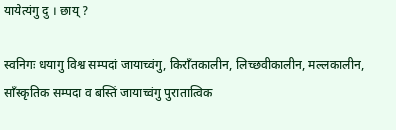यायेत्यंगु दु । छाय् ?

स्वनिगः धयागु विश्व सम्पदां जायाच्वंगु, किराँतकालीन, लिच्छवीकालीन, मल्लकालीन, साँस्कृतिक सम्पदा व बस्तिं जायाच्वंगु पुरातात्विक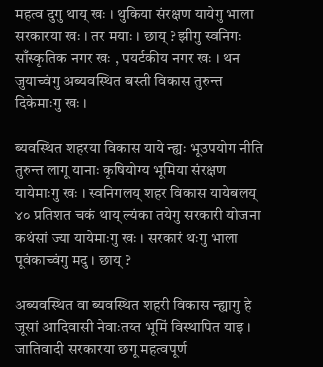महत्व दुगु थाय् खः । थुकिया संरक्षण यायेगु भाला सरकारया खः । तर मयाः । छाय् ? झीगु स्वनिगः साँस्कृतिक नगर खः , पयर्टकीय नगर खः । थन जुयाच्वंगु अब्यवस्थित बस्ती विकास तुरुन्त दिकेमाःगु खः ।

ब्यवस्थित शहरया विकास याये न्ह्यः भूउपयोग नीति तुरुन्त लागू यानाः कृषियोग्य भूमिया संरक्षण यायेमाःगु खः । स्वनिगलय् शहर विकास यायेबलय् ४० प्रतिशत चकं थाय् ल्यंका तयेगु सरकारी योजना कथंसां ज्या यायेमाःगु खः । सरकारं थःगु भाला पूवंकाच्वंगु मदु । छाय् ?

अब्यवस्थित वा ब्यवस्थित शहरी विकास न्ह्यागु हे जूसां आदिवासी नेवाःतय्त भूमिं विस्थापित याइ । जातिवादी सरकारया छगू महत्वपूर्ण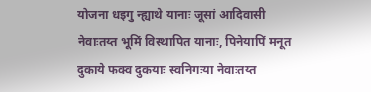योजना धइगु न्ह्याथे यानाः जूसां आदिवासी नेवाःतय्त भूमिं विस्थापित यानाः, पिनेयापिं मनूत दुकाये फक्व दुकयाः स्वनिगःया नेवाःतय्त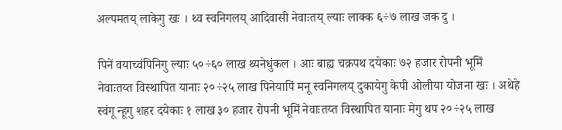अल्पमतय् लाकेगु खः । थ्व स्वनिगलय् आदिवासी नेवाःतय् ल्याः लाक्क ६÷७ लाख जक दु ।

पिनें वयाच्वंपिनिगु ल्याः ५०÷६० लाख थ्यनेधुंकल । आः बाह्य चक्रपथ दयेकाः ७२ हजार रोपनी भूमिं नेवाःतय्त विस्थापित यानाः २०÷२५ लाख पिनेयापिं मनू स्वनिगलय् दुकायेगु केपी ओलीया योजना खः । अथेहे स्वंगू न्हूगु शहर दयेकाः १ लाख ३० हजार रोपनी भूमिं नेवाःतय्त विस्थापित यानाः मेगु थप २०÷२५ लाख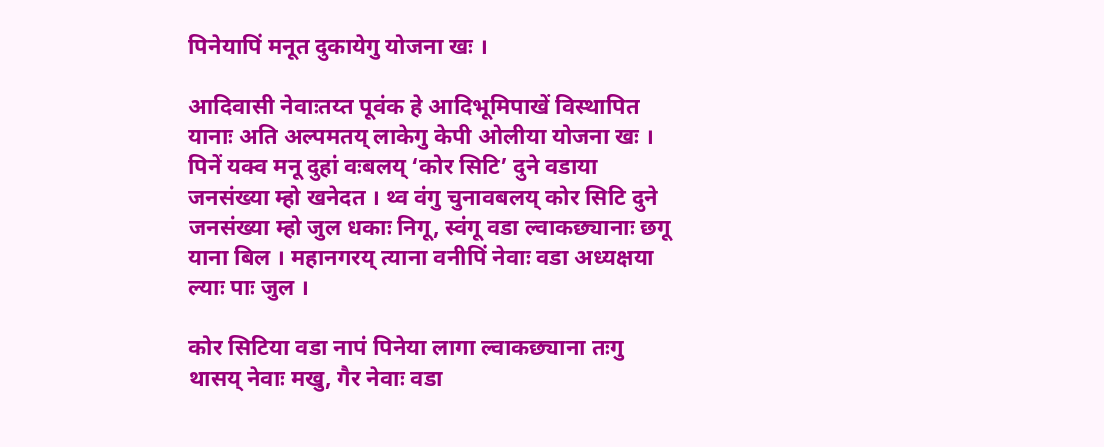पिनेयापिं मनूत दुकायेगु योजना खः ।

आदिवासी नेवाःतय्त पूवंक हे आदिभूमिपाखें विस्थापित यानाः अति अल्पमतय् लाकेगु केपी ओलीया योजना खः । पिनें यक्व मनू दुहां वःबलय् ‘कोर सिटि’ दुने वडाया जनसंख्या म्हो खनेदत । थ्व वंगु चुनावबलय् कोर सिटि दुने जनसंख्या म्हो जुल धकाः निगू, स्वंगू वडा ल्वाकछ्यानाः छगू याना बिल । महानगरय् त्याना वनीपिं नेवाः वडा अध्यक्षया ल्याः पाः जुल ।

कोर सिटिया वडा नापं पिनेया लागा ल्वाकछ्याना तःगु थासय् नेवाः मखु, गैर नेवाः वडा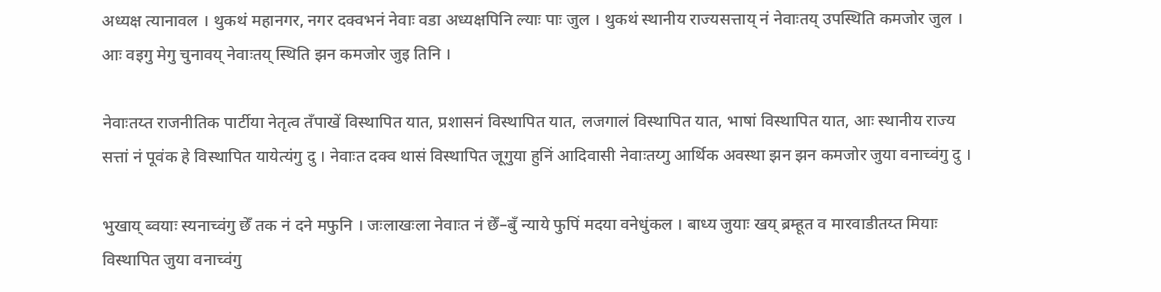अध्यक्ष त्यानावल । थुकथं महानगर, नगर दक्वभनं नेवाः वडा अध्यक्षपिनि ल्याः पाः जुल । थुकथं स्थानीय राज्यसत्ताय् नं नेवाःतय् उपस्थिति कमजोर जुल । आः वइगु मेगु चुनावय् नेवाःतय् स्थिति झन कमजोर जुइ तिनि ।

नेवाःतय्त राजनीतिक पार्टीया नेतृत्व तँपाखें विस्थापित यात, प्रशासनं विस्थापित यात, लजगालं विस्थापित यात, भाषां विस्थापित यात, आः स्थानीय राज्य सत्तां नं पूवंक हे विस्थापित यायेत्यंगु दु । नेवाःत दक्व थासं विस्थापित जूगुया हुनिं आदिवासी नेवाःतय्गु आर्थिक अवस्था झन झन कमजोर जुया वनाच्वंगु दु ।

भुखाय् ब्वयाः स्यनाच्वंगु छेँ तक नं दने मफुनि । जःलाखःला नेवाःत नं छेँ–बुँ न्याये फुपिं मदया वनेधुंकल । बाध्य जुयाः खय् ब्रम्हूत व मारवाडीतय्त मियाः विस्थापित जुया वनाच्वंगु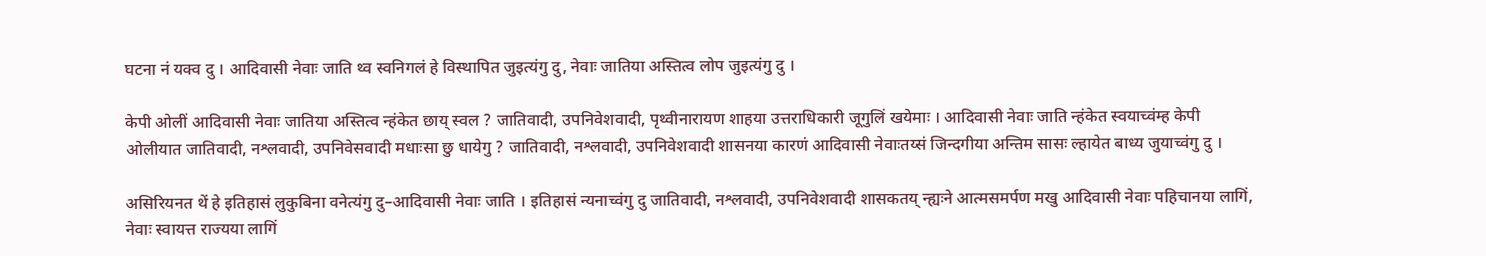घटना नं यक्व दु । आदिवासी नेवाः जाति थ्व स्वनिगलं हे विस्थापित जुइत्यंगु दु, नेवाः जातिया अस्तित्व लोप जुइत्यंगु दु ।

केपी ओलीं आदिवासी नेवाः जातिया अस्तित्व न्हंकेत छाय् स्वल ? जातिवादी, उपनिवेशवादी, पृथ्वीनारायण शाहया उत्तराधिकारी जूगुलिं खयेमाः । आदिवासी नेवाः जाति न्हंकेत स्वयाच्वंम्ह केपी ओलीयात जातिवादी, नश्लवादी, उपनिवेसवादी मधाःसा छु धायेगु ? जातिवादी, नश्लवादी, उपनिवेशवादी शासनया कारणं आदिवासी नेवाःतय्सं जिन्दगीया अन्तिम सासः ल्हायेत बाध्य जुयाच्वंगु दु ।

असिरियनत थें हे इतिहासं लुकुबिना वनेत्यंगु दु–आदिवासी नेवाः जाति । इतिहासं न्यनाच्वंगु दु जातिवादी, नश्लवादी, उपनिवेशवादी शासकतय् न्ह्यःने आत्मसमर्पण मखु आदिवासी नेवाः पहिचानया लागिं, नेवाः स्वायत्त राज्यया लागिं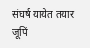संघर्ष यायेत तयार जूपिं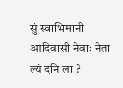सुं स्वाभिमानी आदिवासी नेवाः नेता ल्यं दनि ला ?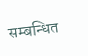सम्बन्धित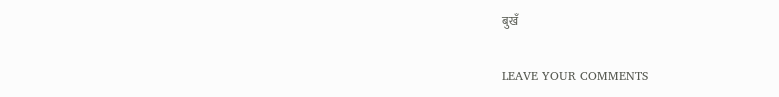बुखँ

LEAVE YOUR COMMENTS